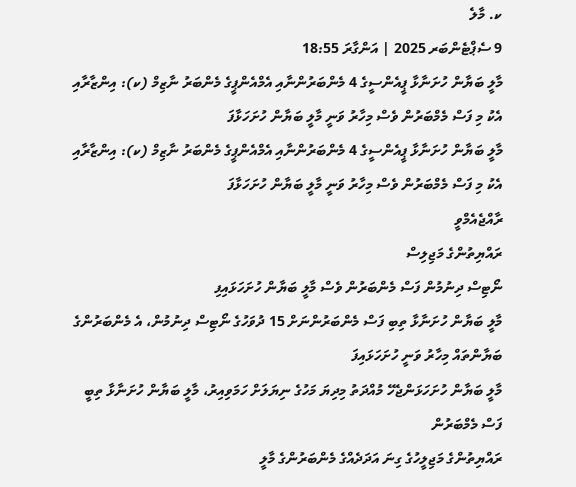ކ. މާލެ
9 ސެޕްޓެންބަރ 2025 | އަންގާރަ 18:55
މާލީ ބަޔާން ހުށަނާޅާ ޕީއެންސީގެ 4 މެންބަރުންނާއި އެމްއެންޕީގެ މެންބަރު ނާޒިމް (ކ): އިންޒާރާއި އެކު މި ފަސް މެމްބަރުން ވެސް މިހާރު ވަނީ މާލީ ބަޔާން ހުށަހަޅާފަ
މާލީ ބަޔާން ހުށަނާޅާ ޕީއެންސީގެ 4 މެންބަރުންނާއި އެމްއެންޕީގެ މެންބަރު ނާޒިމް (ކ): އިންޒާރާއި އެކު މި ފަސް މެމްބަރުން ވެސް މިހާރު ވަނީ މާލީ ބަޔާން ހުށަހަޅާފަ
ރާއްޖެއެމްވީ
ރައްޔިތުންގެ މަޖިލިސް
ނޯޓިސް ދިނުމުން ފަސް މެންބަރުން ވެސް މާލީ ބަޔާން ހުށަހަޅައިފި
މާލީ ބަޔާން ހުށަނާޅާ ތިބި ފަސް މެންބަރުންނަށް 15 ދުވަހުގެ ނޯޓިސް ދިނުމުން، އެ މެންބަރުންގެ ބަޔާންތައް މިހާރު ވަނީ ހުށަހަޅައިފަ
މާލީ ބަޔާން ހުށަހަޅަންޖެހޭ މުއްދަތު މިދިޔަ މަހުގެ ނިޔަލަށް ހަމަވިއިރު، މާލީ ބަޔާން ހުށަނާޅާ ތިބީ ފަސް މެމްބަރުން
ރައްޔިތުންގެ މަޖިލީހުގެ ގިނަ އަދަދެއްގެ މެންބަރުންގެ މާލީ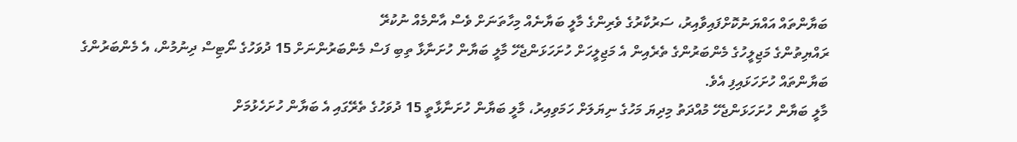ބަޔާންތައް އައްޔަނުކޮށްފައިވާއިރު، ސަރުކާރުގެ ވެރިންގެ މާލީ ބަޔާނެއް މިހާތަނަށް ވެސް އާންމެއް ނުކުރޭ
ރައްޔިތުންގެ މަޖިލީހުގެ މެންބަރުންގެ ތެރެއިން އެ މަޖިލީހަށް ހުށަހަޅަންޖެހޭ މާލީ ބަޔާން ހުށަނާޅާ ތިބި ފަސް މެންބަރުންނަށް 15 ދުވަހުގެ ނޯޓިސް ދިނުމުން، އެ މެންބަރުންގެ ބަޔާންތައް ހުށަހަޅައިފި އެވެ.
މާލީ ބަޔާން ހުށަހަޅަންޖެހޭ މުއްދަތު މިދިޔަ މަހުގެ ނިޔަލަށް ހަމަވިއިރު، މާލީ ބަޔާން ހުށަނާޅާތީ 15 ދުވަހުގެ ތެރޭގައި އެ ބަޔާން ހުށަހެޅުމަށް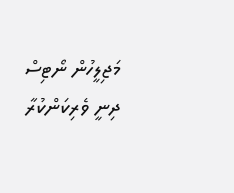މަޖިލީހުން ނޯޓިސް ދިނީ ވެރިކަންކުރާ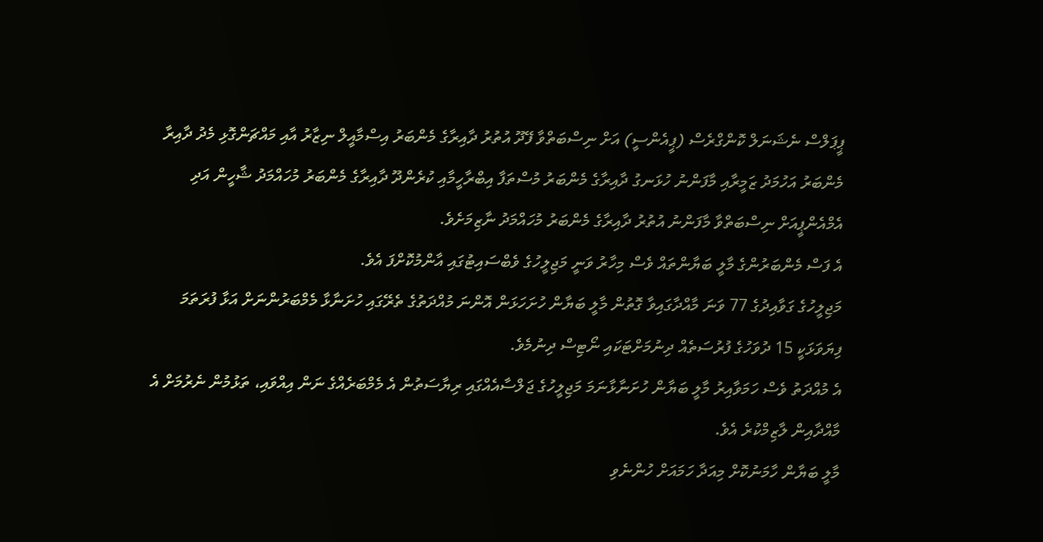ޕީޕަލްސް ނެޝަނަލް ކޮންގްރެސް (ޕީއެންސީ) އަށް ނިސްބަތްވާ ފޭދޫ އުތުރު ދާއިރާގެ މެންބަރު އިސްމާއީލް ނިޒާރު އާއި މައްޗަންގޮޅި މެދު ދާއިރާ މެންބަރު އަހުމަދު ޒަމީރާއި މާފަންނު ހުޅަނގު ދާއިރާގެ މެންބަރު މުސްތަފާ އިބްރާހީމާއި ކުރެންދޫ ދާއިރާގެ މެންބަރު މުހައްމަދު ޝާހީން އަދި އެމްއެންޕީއަށް ނިސްބަތްވާ މާފަންނު އުތުރު ދާއިރާގެ މެންބަރު މުހައްމަދު ނާޒިމަށެވެ.
އެ ފަސް މެންބަރުންގެ މާލީ ބަޔާންތައް ވެސް މިހާރު ވަނީ މަޖިލީހުގެ ވެބްސައިޓުގައި އާންމުކޮށްފަ އެވެ.
މަޖިލީހުގެ ގަވާއިދުގެ 77 ވަނަ މާއްދާގައިވާ ގޮތުން މާލީ ބަޔާން ހުށަހަޅަން އޮންނަ މުއްދަތުގެ ތެރޭގައި ހުށަނާޅާ މެމްބަރުންނަށް އަޅާ ފުރަތަމަ ފިޔަވަޅަކީ 15 ދުވަހުގެ ފުރުސަތެއް ދިނުމަށްޓަކައި ނޯޓިސް ދިނުމެވެ.
އެ މުއްދަތު ވެސް ހަމަވާއިރު މާލީ ބަޔާން ހުށަނާޅާނަމަ މަޖިލީހުގެ ޖަލްސާއެއްގައި ރިޔާސަތުން އެ މެމްބަރެއްގެ ނަން އިއްވައި، ތަޅުމުން ނެރުމަށް އެ މާއްދާއިން ލާޒިމްކުރެ އެވެ.
މާލީ ބަޔާން ހާމަނުކޮށް މިއަދާ ހަމައަށް ހުންނެވި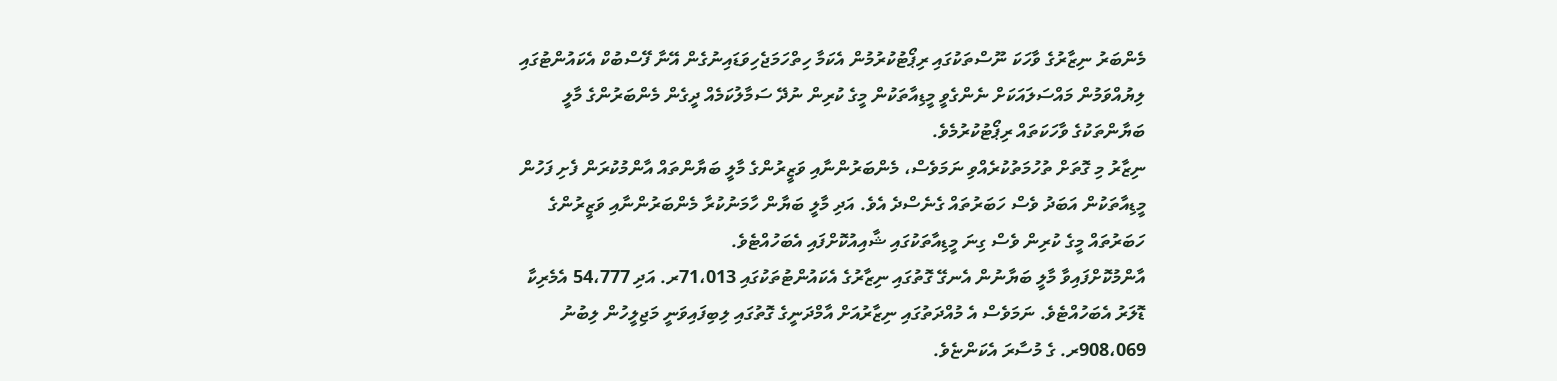މެންބަރު ނިޒާރުގެ ވާހަކަ ނޫސްތަކުގައި ރިޕޯޓުކުރުމުން އެކަމާ ހިތްހަމަޖެހިވަޑައިނުގެން އޭނާ ފޭސްބުކް އެކައުންޓުގައި ލިޔުއްވަމުން މައްސަލައަކަށް ނެންގެވީ މީޑިއާތަކުން މީގެ ކުރިން ނުދޭ ސަމާލުކަމެއް ދީގެން މެންބަރުންގެ މާލީ ބަޔާންތަކުގެ ވާހަކަތައް ރިޕޯޓުކުރުމެވެ.
ނިޒާރު މި ގޮތަށް ތުހުމަތުކުރެއްވި ނަމަވެސް، މެންބަރުންނާއި ވަޒީރުންގެ މާލީ ބަޔާންތައް އާންމުކުރަން ފެށި ފަހުން މީޑިއާތަކުން އަބަދު ވެސް ހަބަރުތައް ގެނެސްދެ އެވެ. އަދި މާލީ ބަޔާން ހާމަނުކުރާ މެންބަރުންނާއި ވަޒީރުންގެ ހަބަރުތައް މީގެ ކުރިން ވެސް ގިނަ މީޑިއާތަކުގައި ޝާއިއުކޮށްފައި އެބަހުއްޓެވެ.
އާންމުކޮށްފައިވާ މާލީ ބަޔާނުން އެނގޭ ގޮތުގައި ނިޒާރުގެ އެކައުންޓުތަކުގައި 71،013ރ. އަދި 54،777 އެމެރިކާ ޑޮލަރު އެބަހުއްޓެވެ. ނަމަވެސް އެ މުއްދަތުގައި ނިޒާރުއަށް އާމްދަނީގެ ގޮތުގައި ލިބިފައިވަނީ މަޖިލީހުން ލިބުނު 908،069ރ. ގެ މުސާރަ އެކަންޏެވެ.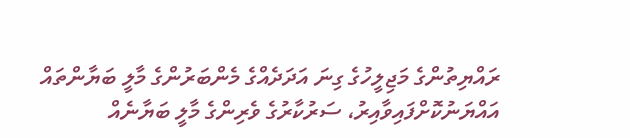ރައްޔިތުންގެ މަޖިލީހުގެ ގިނަ އަދަދެއްގެ މެންބަރުންގެ މާލީ ބަޔާންތައް އައްޔަނުކޮށްފައިވާއިރު، ސަރުކާރުގެ ވެރިންގެ މާލީ ބަޔާނެއް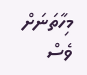މިހާތަނަށް ވެސް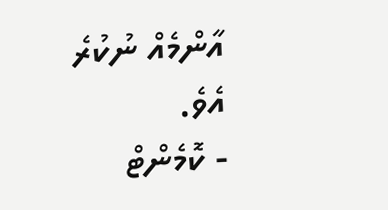އާންމެއް ނުކުރެ އެވެ.
- ކޮމެންޓް